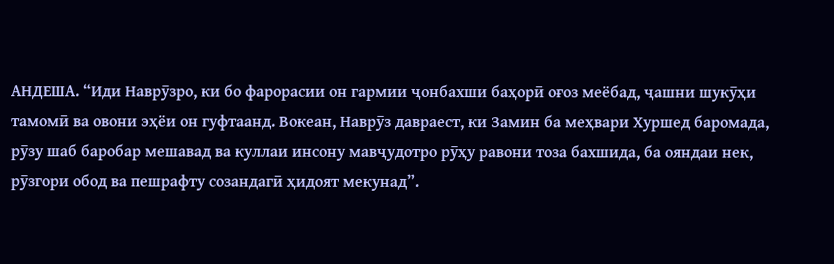АНДЕША. “Иди Наврӯзро, ки бо фарорасии он гармии ҷонбахши баҳорӣ оғоз меёбад, ҷашни шукӯҳи тамомӣ ва овони эҳёи он гуфтаанд. Вокеан, Наврӯз давраест, ки Замин ба меҳвари Хуршед баромада, рӯзу шаб баробар мешавад ва куллаи инсону мавҷудотро рӯҳу равони тоза бахшида, ба ояндаи нек, рӯзгори обод ва пешрафту созандагӣ ҳидоят мекунад”.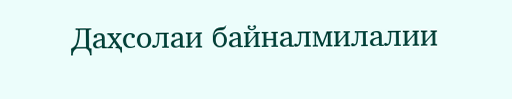Даҳсолаи байналмилалии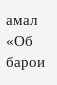амал «Об барои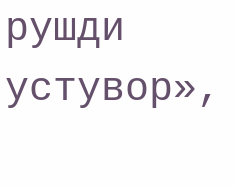рушди устувор»,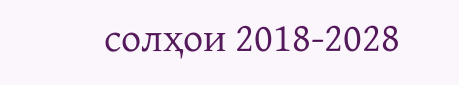солҳои 2018-2028